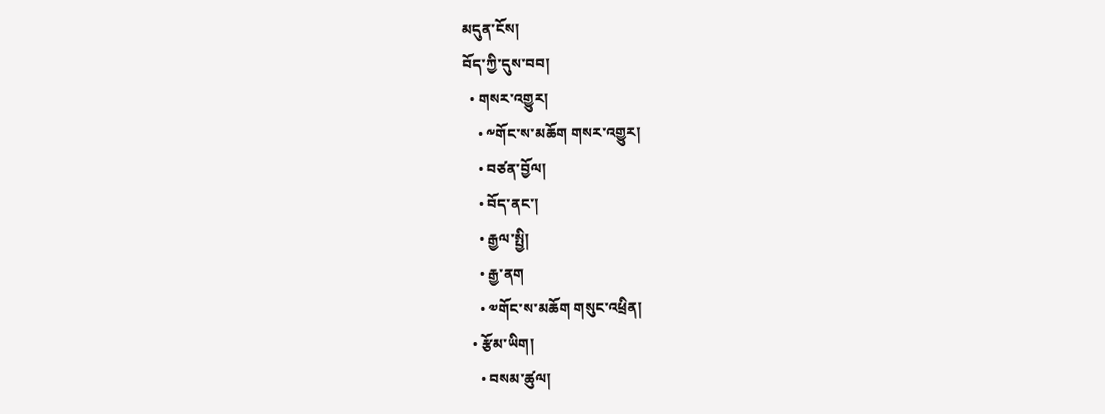མདུན་ངོས།
བོད་ཀྱི་དུས་བབ།
  • གསར་འགྱུར།
    • ༸གོང་ས་མཆོག གསར་འགྱུར།
    • བཙན་བྱོལ།
    • བོད་ནང་།
    • རྒྱལ་སྤྱི།
    • རྒྱ་ནག
    • ༧གོང་ས་མཆོག གསུང་འཕྲིན།
  • རྩོམ་ཡིག།
    • བསམ་ཚུལ།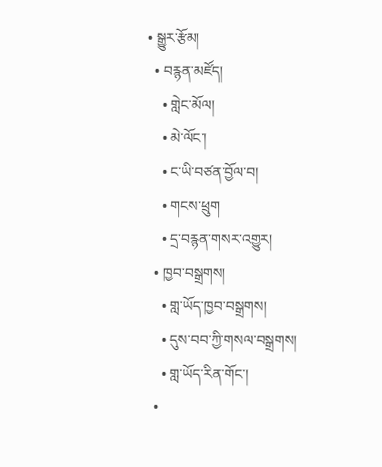• སྒྱུར་རྩོམ།
  • བརྙན་མཛོད།
    • གླེང་མོལ།
    • མེ་ལོང་།
    • ང་ཡི་བཙན་བྱོལ་བ།
    • གངས་ཕྲུག
    • དྲ་བརྙན་གསར་འགྱུར།
  • ཁྱབ་བསྒྲགས།
    • གླ་ཡོད་ཁྱབ་བསྒྲགས།
    • དུས་བབ་ཀྱི་གསལ་བསྒྲགས།
    • གླ་ཡོད་རིན་གོང་།
  •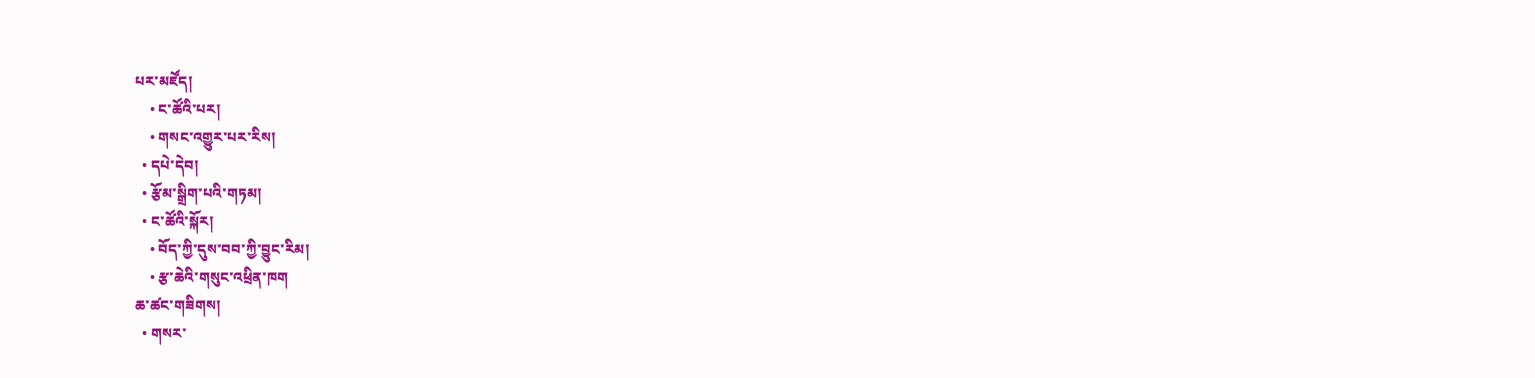པར་མཛོད།
    • ང་ཚོའི་པར།
    • གསང་འགྱུར་པར་རིས།
  • དཔེ་དེབ།
  • རྩོམ་སྒྲིག་པའི་གཏམ།
  • ང་ཚོའི་སྐོར།
    • བོད་ཀྱི་དུས་བབ་ཀྱི་བྱུང་རིམ།
    • རྩ་ཆེའི་གསུང་འཕྲིན་ཁག
ཆ་ཚང་གཟིགས།
  • གསར་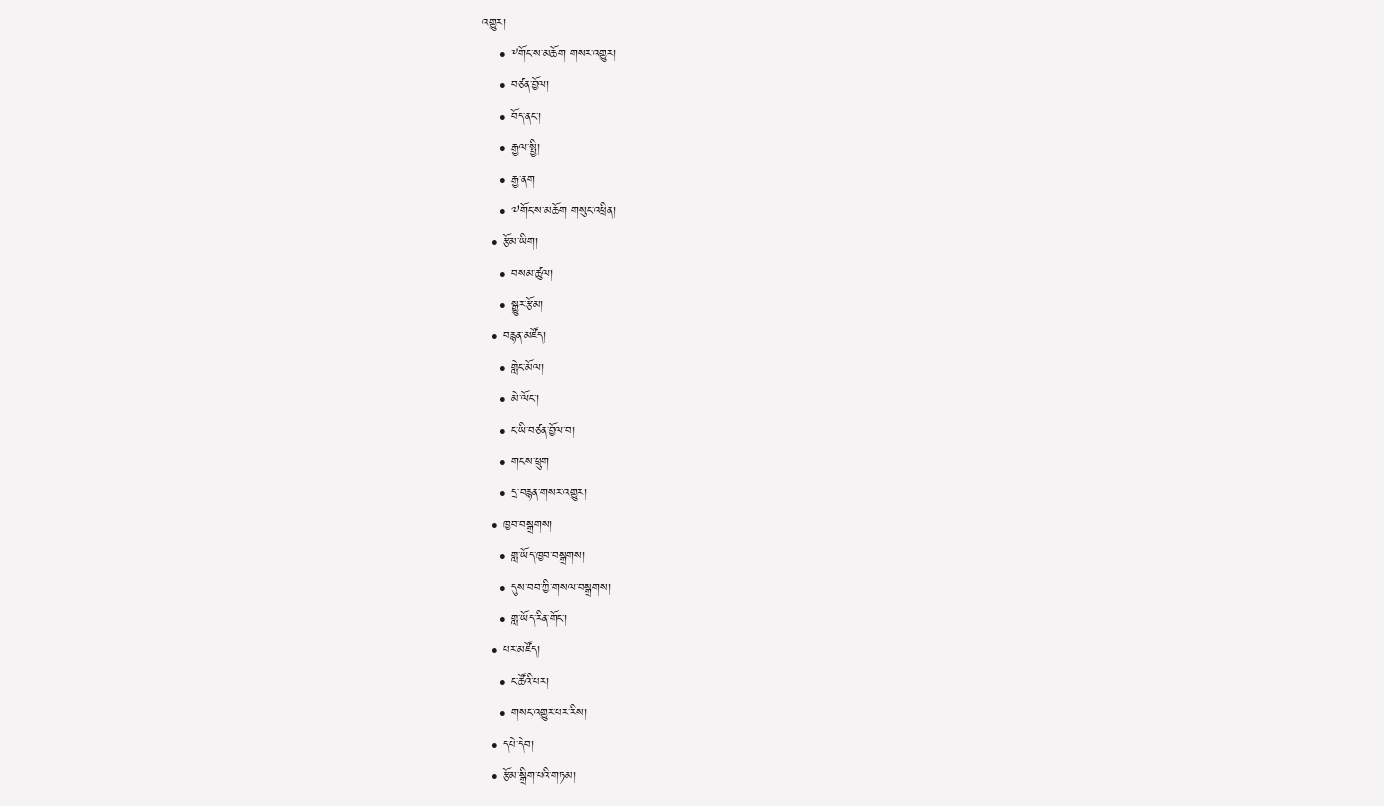འགྱུར།
    • ༸གོང་ས་མཆོག གསར་འགྱུར།
    • བཙན་བྱོལ།
    • བོད་ནང་།
    • རྒྱལ་སྤྱི།
    • རྒྱ་ནག
    • ༧གོང་ས་མཆོག གསུང་འཕྲིན།
  • རྩོམ་ཡིག།
    • བསམ་ཚུལ།
    • སྒྱུར་རྩོམ།
  • བརྙན་མཛོད།
    • གླེང་མོལ།
    • མེ་ལོང་།
    • ང་ཡི་བཙན་བྱོལ་བ།
    • གངས་ཕྲུག
    • དྲ་བརྙན་གསར་འགྱུར།
  • ཁྱབ་བསྒྲགས།
    • གླ་ཡོད་ཁྱབ་བསྒྲགས།
    • དུས་བབ་ཀྱི་གསལ་བསྒྲགས།
    • གླ་ཡོད་རིན་གོང་།
  • པར་མཛོད།
    • ང་ཚོའི་པར།
    • གསང་འགྱུར་པར་རིས།
  • དཔེ་དེབ།
  • རྩོམ་སྒྲིག་པའི་གཏམ།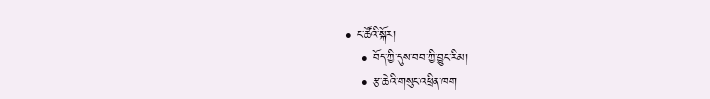• ང་ཚོའི་སྐོར།
    • བོད་ཀྱི་དུས་བབ་ཀྱི་བྱུང་རིམ།
    • རྩ་ཆེའི་གསུང་འཕྲིན་ཁག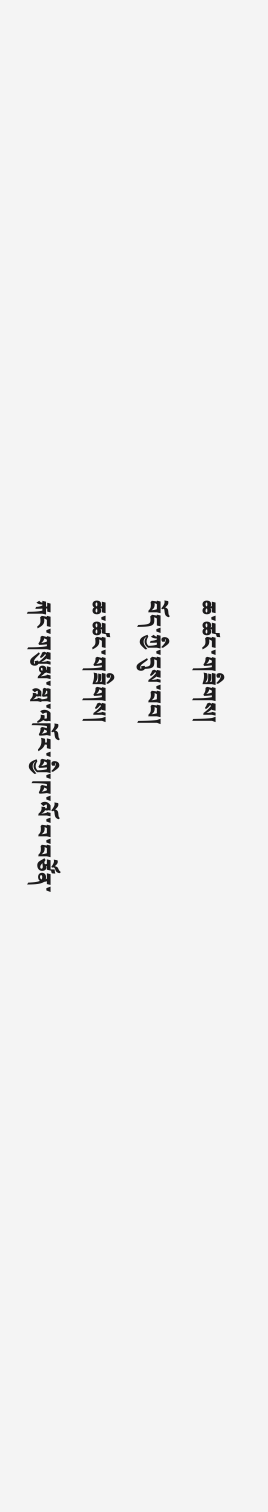ཆ་ཚང་གཟིགས།
བོད་ཀྱི་དུས་བབ།
ཆ་ཚང་གཟིགས།
རྐང་གསུམ་གླ་འཁོར་གྱི་ཁ་ལོ་བ་བཙོན་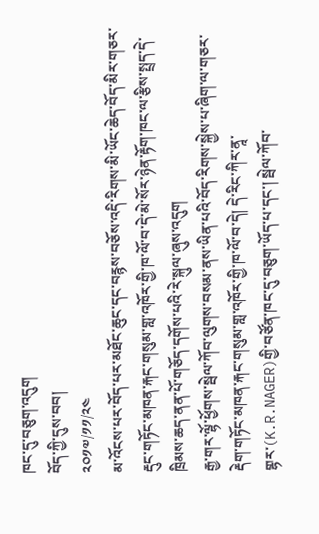ཁང་དུ་བཅུག་འདུག
བོད་ཀྱི་དུས་བབ།
༢༠༡༧/༡༡/༢༤
མ་འོངས་པར་བོད་པར་མཐོང་ཆུང་དང་བརྙས་བཅོས་འདི་རིགས་མི་ཡོང་ཆེད་བོད་མིར་གཅར་རྡུང་གཏོང་མཁན་རྐང་གསུམ་གླ་འཁོར་གྱི་ཁ་ལོ་བ་དེ་མེ་སོར་ཉེན་རྟོག་ཁང་ལ་རྩིས་སྤྲད་དེ་ཁྲིམས་ཆད་ནན་པོ་གཅོད་དགོས་པའི་རེ་སྐུལ་ཞུས་འདུག
རྒྱ་གར་ལྷོ་ཕྱོགས་སྦེལ་ཀོབ་ལུགས་བསམ་ནས་ཡིན་པའི་བོད་རིགས་སྐྱེས་པ་ཞིག་ལ་གཅར་རྡེག་གཏོང་མཁན་རྐང་གསུམ་གླ་འཁོར་གྱི་ཁ་ལོ་བ་དེ། དེ་རིང་ཀིར་ནཱ་གྷར་(K.R.NAGER)གྱི་བཙོན་ཁང་དུ་བཅུག་ཡོད་པ་དང་། སྦེལ་ཀོབ་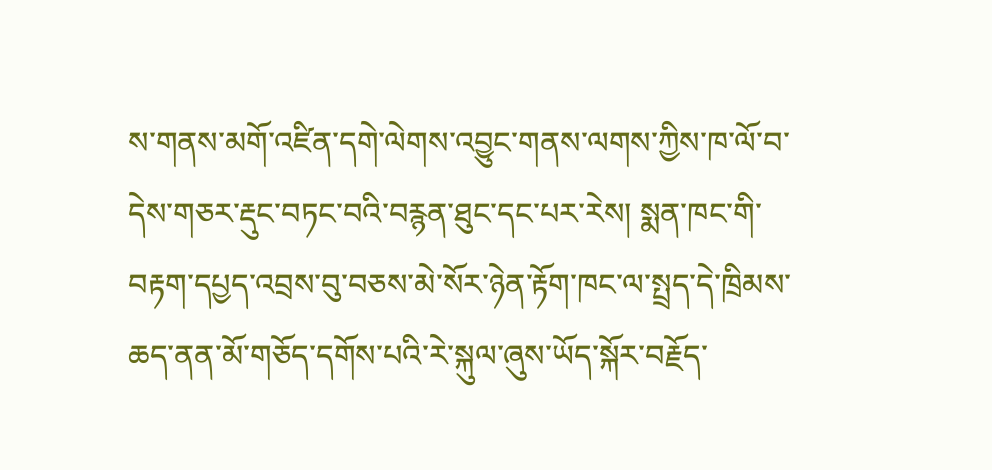ས་གནས་མགོ་འཛིན་དགེ་ལེགས་འབྱུང་གནས་ལགས་ཀྱིས་ཁ་ལོ་བ་དེས་གཅར་རྡུང་བཏང་བའི་བརྙན་ཐུང་དང་པར་རེས། སྨན་ཁང་གི་བརྟག་དཔྱད་འབྲས་བུ་བཅས་མེ་སོར་ཉེན་རྟོག་ཁང་ལ་སྤྲད་དེ་ཁྲིམས་ཆད་ནན་མོ་གཅོད་དགོས་པའི་རེ་སྐུལ་ཞུས་ཡོད་སྐོར་བརྗོད་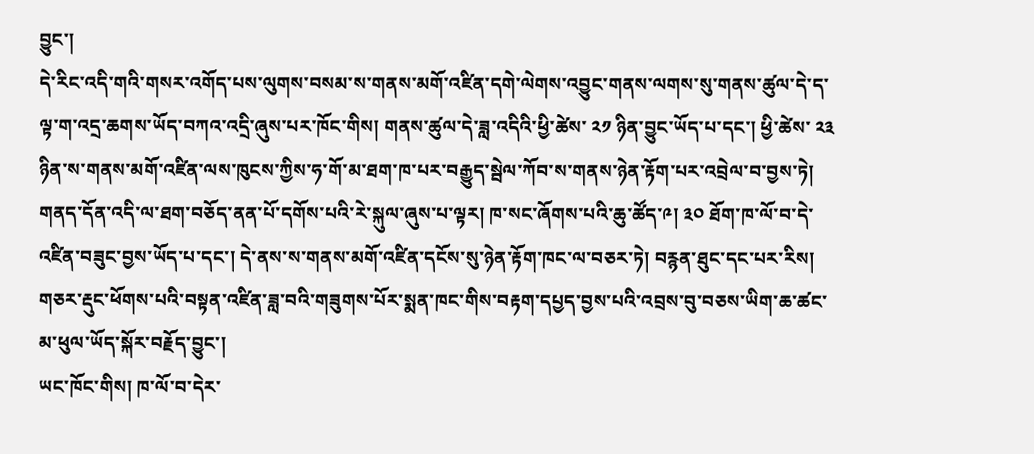བྱུང་།
དེ་རིང་འདི་གའི་གསར་འགོད་པས་ལུགས་བསམ་ས་གནས་མགོ་འཛིན་དགེ་ལེགས་འབྱུང་གནས་ལགས་སུ་གནས་ཚུལ་དེ་ད་ལྟ་ག་འདྲ་ཆགས་ཡོད་བཀའ་འདྲི་ཞུས་པར་ཁོང་གིས། གནས་ཚུལ་དེ་ཟླ་འདིའི་ཕྱི་ཚེས་ ༢༡ ཉིན་བྱུང་ཡོད་པ་དང་། ཕྱི་ཚེས་ ༢༣ ཉིན་ས་གནས་མགོ་འཛིན་ལས་ཁུངས་ཀྱིས་ཧ་གོ་མ་ཐག་ཁ་པར་བརྒྱུད་སྦེལ་ཀོབ་ས་གནས་ཉེན་རྟོག་པར་འབྲེལ་བ་བྱས་ཏེ། གནད་དོན་འདི་ལ་ཐག་བཅོད་ནན་པོ་དགོས་པའི་རེ་སྐུལ་ཞུས་པ་ལྟར། ཁ་སང་ཞོགས་པའི་ཆུ་ཚོད་༩། ༣༠ ཐོག་ཁ་ལོ་བ་དེ་འཛིན་བཟུང་བྱས་ཡོད་པ་དང་། དེ་ནས་ས་གནས་མགོ་འཛིན་དངོས་སུ་ཉེན་རྟོག་ཁང་ལ་བཅར་ཏེ། བརྙན་ཐུང་དང་པར་རིས། གཅར་རྡུང་ཕོགས་པའི་བསྟན་འཛིན་ཟླ་བའི་གཟུགས་པོར་སྨན་ཁང་གིས་བརྟག་དཔྱད་བྱས་པའི་འབྲས་བུ་བཅས་ཡིག་ཆ་ཚང་མ་ཕུལ་ཡོད་སྐོར་བརྗོད་བྱུང་།
ཡང་ཁོང་གིས། ཁ་ལོ་བ་དེར་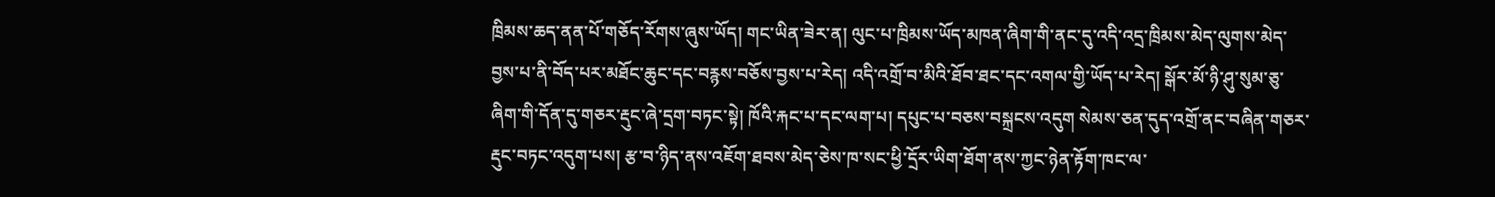ཁྲིམས་ཆད་ནན་པོ་གཅོད་རོགས་ཞུས་ཡོད། གང་ཡིན་ཟེར་ན། ལུང་པ་ཁྲིམས་ཡོད་མཁན་ཞིག་གི་ནང་དུ་འདི་འདྲ་ཁྲིམས་མེད་ལུགས་མེད་བྱས་པ་ནི་བོད་པར་མཐོང་ཆུང་དང་བརྙས་བཅོས་བྱས་པ་རེད། འདི་འགྲོ་བ་མིའི་ཐོབ་ཐང་དང་འགལ་གྱི་ཡོད་པ་རེད། སྒོར་མོ་ཉི་ཤུ་སུམ་ཅུ་ཞིག་གི་དོན་དུ་གཅར་རྡུང་ཞེ་དྲག་བཏང་སྟེ། ཁོའི་རྐང་པ་དང་ལག་པ། དཔུང་པ་བཅས་བསྐྲངས་འདུག སེམས་ཅན་དུད་འགྲོ་ནང་བཞིན་གཅར་རྡུང་བཏང་འདུག་པས། རྩ་བ་ཉིད་ནས་འཇོག་ཐབས་མེད་ཅེས་ཁ་སང་ཕྱི་དྲོར་ཡིག་ཐོག་ནས་ཀྱང་ཉེན་རྟོག་ཁང་ལ་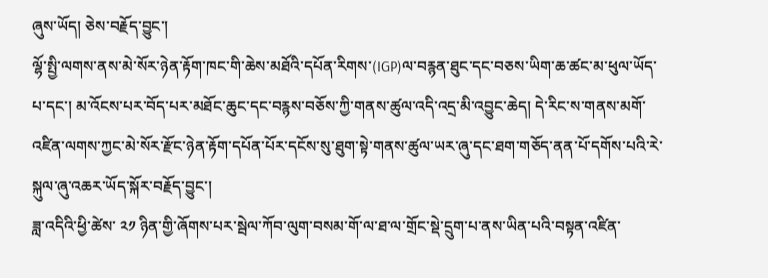ཞུས་ཡོད། ཅེས་བརྗོད་བྱུང་།
ལྷོ་སྤྱི་ལགས་ནས་མེ་སོར་ཉེན་རྟོག་ཁང་གི་ཆེས་མཐོའི་དཔོན་རིགས་(IGP)ལ་བརྙན་ཐུང་དང་བཅས་ཡིག་ཆ་ཚང་མ་ཕུལ་ཡོད་པ་དང་། མ་འོངས་པར་བོད་པར་མཐོང་ཆུང་དང་བརྙས་བཅོས་ཀྱི་གནས་ཚུལ་འདི་འདྲ་མི་འབྱུང་ཆེད། དེ་རིང་ས་གནས་མགོ་འཛིན་ལགས་ཀྱང་མེ་སོར་རྫོང་ཉེན་རྟོག་དཔོན་པོར་དངོས་སུ་ཐུག་སྟེ་གནས་ཚུལ་ཡར་ཞུ་དང་ཐག་གཅོད་ནན་པོ་དགོས་པའི་རེ་སྐུལ་ཞུ་འཆར་ཡོད་སྐོར་བརྗོད་བྱུང་།
ཟླ་འདིའི་ཕྱི་ཚེས་ ༢༡ ཉིན་གྱི་ཞོགས་པར་སྦེལ་ཀོབ་ལུག་བསམ་གོ་ལ་ཐ་ལ་གྲོང་སྡེ་དྲུག་པ་ནས་ཡིན་པའི་བསྟན་འཛིན་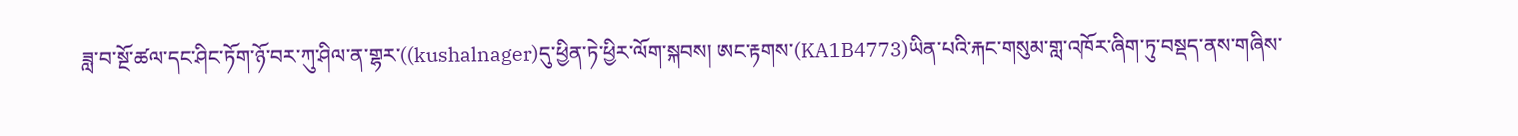ཟླ་བ་སྔོ་ཚལ་དང་ཤིང་ཏོག་ཉོ་བར་ཀུ་ཤིལ་ན་གྷར་((kushalnager)དུ་ཕྱིན་ཏེ་ཕྱིར་ལོག་སྐབས། ཨང་རྟགས་(KA1B4773)ཡིན་པའི་རྐང་གསུམ་གླ་འཁོར་ཞིག་ཏུ་བསྡད་ནས་གཞིས་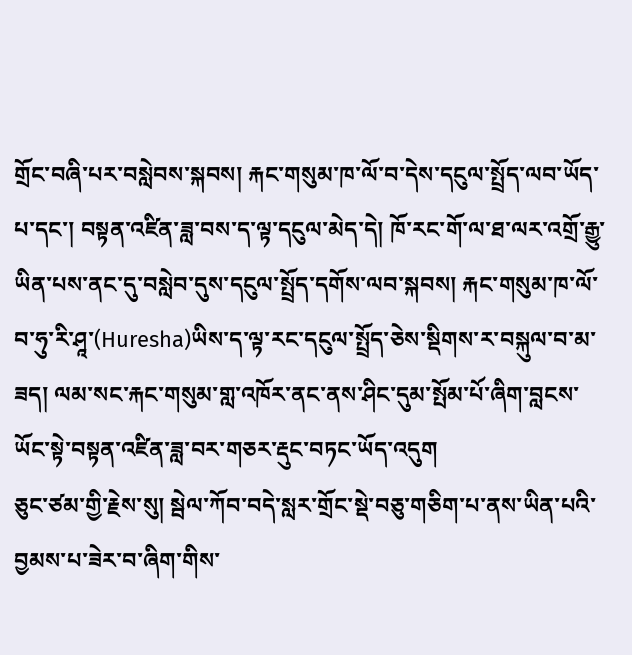གྲོང་བཞི་པར་བསླེབས་སྐབས། རྐང་གསུམ་ཁ་ལོ་བ་དེས་དངུལ་སྤྲོད་ལབ་ཡོད་པ་དང་། བསྟན་འཛིན་ཟླ་བས་ད་ལྟ་དངུལ་མེད་དེ། ཁོ་རང་གོ་ལ་ཐ་ལར་འགྲོ་རྒྱུ་ཡིན་པས་ནང་དུ་བསླེབ་དུས་དངུལ་སྤྲོད་དགོས་ལབ་སྐབས། རྐང་གསུམ་ཁ་ལོ་བ་ཧུ་རི་ཤཱ་(Huresha)ཡིས་ད་ལྟ་རང་དངུལ་སྤྲོད་ཅེས་སྡིགས་ར་བསྐུལ་བ་མ་ཟད། ལམ་སང་རྐང་གསུམ་གླ་འཁོར་ནང་ནས་ཤིང་དུམ་སྤོམ་པོ་ཞིག་བླངས་ཡོང་སྟེ་བསྟན་འཛིན་ཟླ་བར་གཅར་རྡུང་བཏང་ཡོད་འདུག
ཅུང་ཙམ་གྱི་རྗེས་སུ། སྦེལ་ཀོབ་བདེ་སླར་གྲོང་སྡེ་བཅུ་གཅིག་པ་ནས་ཡིན་པའི་བྱམས་པ་ཟེར་བ་ཞིག་གིས་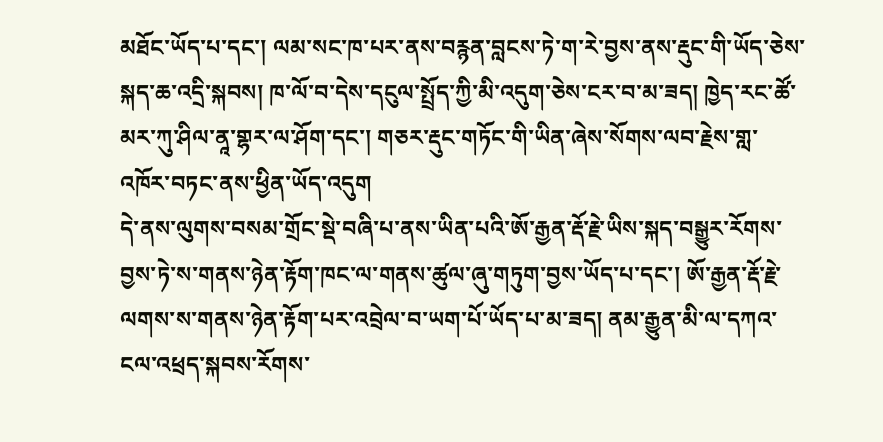མཐོང་ཡོད་པ་དང་། ལམ་སང་ཁ་པར་ནས་བརྙན་བླངས་ཏེ་ག་རེ་བྱས་ནས་རྡུང་གི་ཡོད་ཅེས་སྐད་ཆ་འདྲི་སྐབས། ཁ་ལོ་བ་དེས་དངུལ་སྤྲོད་ཀྱི་མི་འདུག་ཅེས་ངར་བ་མ་ཟད། ཁྱེད་རང་ཚོ་མར་ཀུ་ཤིལ་ནཱ་གྷར་ལ་ཤོག་དང་། གཅར་རྡུང་གཏོང་གི་ཡིན་ཞེས་སོགས་ལབ་རྗེས་གླ་འཁོར་བཏང་ནས་ཕྱིན་ཡོད་འདུག
དེ་ནས་ལུགས་བསམ་གྲོང་སྡེ་བཞི་པ་ནས་ཡིན་པའི་ཨོ་རྒྱན་རྡོ་རྗེ་ཡིས་སྐད་བསྒྱུར་རོགས་བྱས་ཏེ་ས་གནས་ཉེན་རྟོག་ཁང་ལ་གནས་ཚུལ་ཞུ་གཏུག་བྱས་ཡོད་པ་དང་། ཨོ་རྒྱན་རྡོ་རྗེ་ལགས་ས་གནས་ཉེན་རྟོག་པར་འབྲེལ་བ་ཡག་པོ་ཡོད་པ་མ་ཟད། ནམ་རྒྱུན་མི་ལ་དཀའ་ངལ་འཕྲད་སྐབས་རོགས་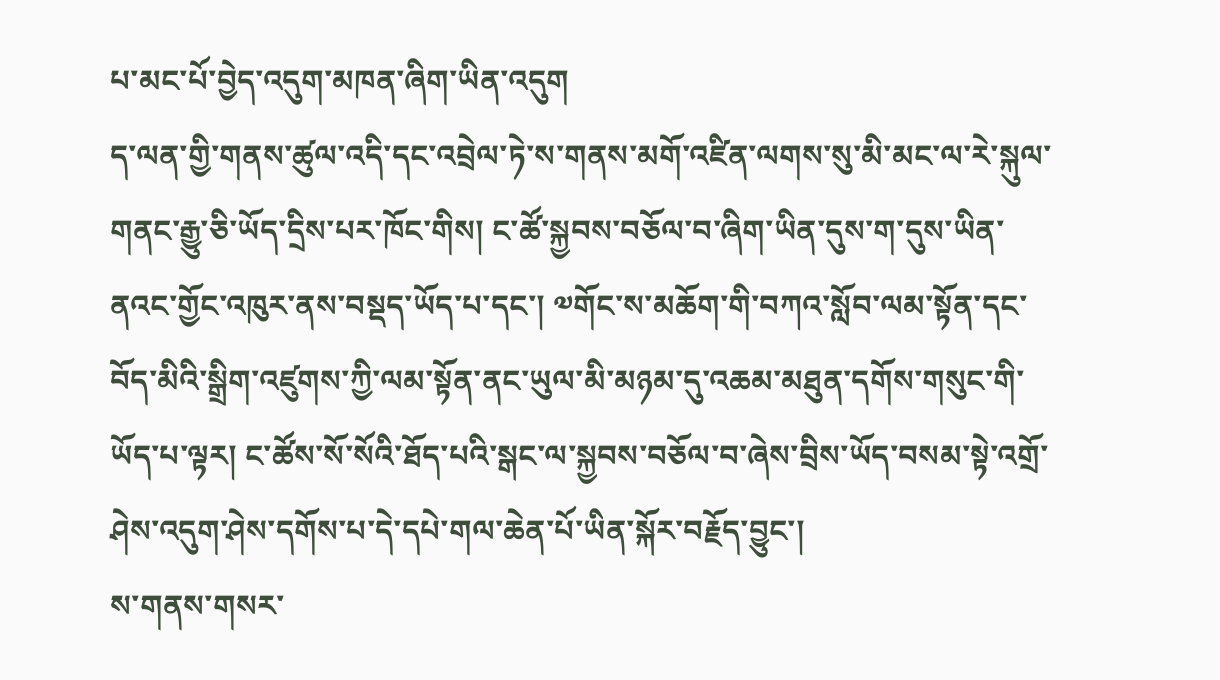པ་མང་པོ་བྱེད་འདུག་མཁན་ཞིག་ཡིན་འདུག
ད་ལན་གྱི་གནས་ཚུལ་འདི་དང་འབྲེལ་ཏེ་ས་གནས་མགོ་འཛིན་ལགས་སུ་མི་མང་ལ་རེ་སྐུལ་གནང་རྒྱུ་ཅི་ཡོད་དྲིས་པར་ཁོང་གིས། ང་ཚོ་སྐྱབས་བཅོལ་བ་ཞིག་ཡིན་དུས་ག་དུས་ཡིན་ནའང་གྱོང་འཁུར་ནས་བསྡད་ཡོད་པ་དང་། ༧གོང་ས་མཆོག་གི་བཀའ་སློབ་ལམ་སྟོན་དང་བོད་མིའི་སྒྲིག་འཛུགས་ཀྱི་ལམ་སྟོན་ནང་ཡུལ་མི་མཉམ་དུ་འཆམ་མཐུན་དགོས་གསུང་གི་ཡོད་པ་ལྟར། ང་ཚོས་སོ་སོའི་ཐོད་པའི་སྒང་ལ་སྐྱབས་བཅོལ་བ་ཞེས་བྲིས་ཡོད་བསམ་སྟེ་འགྲོ་ཤེས་འདུག་ཤེས་དགོས་པ་དེ་དཔེ་གལ་ཆེན་པོ་ཡིན་སྐོར་བརྗོད་བྱུང་།
ས་གནས་གསར་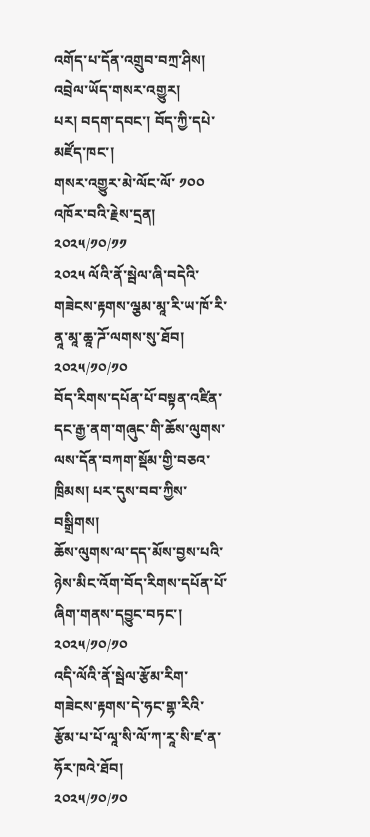འགོད་པ་དོན་འགྲུབ་བཀྲ་ཤིས།
འབྲེལ་ཡོད་གསར་འགྱུར།
པར། བདག་དབང་། བོད་ཀྱི་དཔེ་མཛོད་ཁང་།
གསར་འགྱུར་མེ་ལོང་ལོ་ ༡༠༠ འཁོར་བའི་རྗེས་དྲན།
༢༠༢༥/༡༠/༡༡
༢༠༢༥ ལོའི་ནོ་སྦེལ་ཞི་བདེའི་གཟེངས་རྟགས་ལྕམ་མཱ་རི་ཡ་ཁོ་རི་ནཱ་མཱ་ཆཱ་ཌོ་ལགས་སུ་ཐོབ།
༢༠༢༥/༡༠/༡༠
བོད་རིགས་དཔོན་པོ་བསྟན་འཛིན་དང་རྒྱ་ནག་གཞུང་གི་ཆོས་ལུགས་ལས་དོན་བཀག་སྡོམ་གྱི་བཅའ་ཁྲིམས། པར་དུས་བབ་ཀྱིས་བསྒྲིགས།
ཆོས་ལུགས་ལ་དད་མོས་བྱས་པའི་ཉེས་མིང་འོག་བོད་རིགས་དཔོན་པོ་ཞིག་གནས་དབྱུང་བཏང་།
༢༠༢༥/༡༠/༡༠
འདི་ལོའི་ནོ་སྦེལ་རྩོམ་རིག་གཟེངས་རྟགས་དེ་ཧང་གྷ་རིའི་རྩོམ་པ་པོ་ལཱ་སི་ལོ་ཀ་རཱ་སི་ཛ་ན་ཧོར་ཁའེ་ཐོབ།
༢༠༢༥/༡༠/༡༠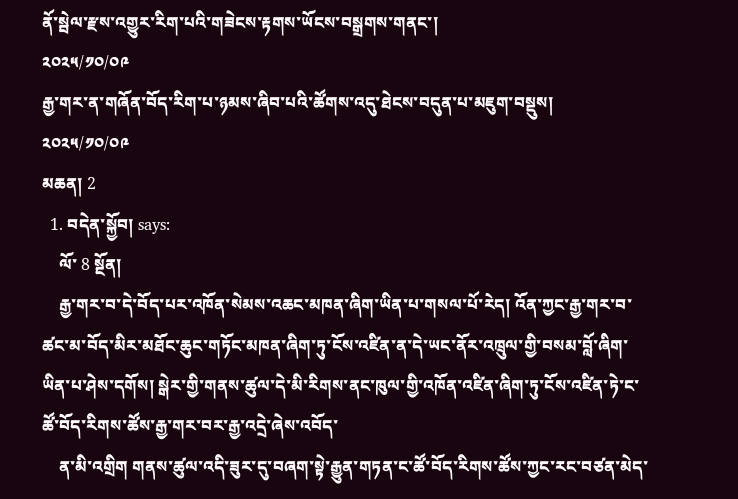ནོ་སྦེལ་རྫས་འགྱུར་རིག་པའི་གཟེངས་རྟགས་ཡོངས་བསྒྲགས་གནང་།
༢༠༢༥/༡༠/༠༩
རྒྱ་གར་ན་གཞོན་བོད་རིག་པ་ཉམས་ཞིབ་པའི་ཚོགས་འདུ་ཐེངས་བདུན་པ་མཇུག་བསྡུས།
༢༠༢༥/༡༠/༠༩
མཆན། 2
  1. བདེན་སྐྱོབ། says:
    ལོ་ 8 སྔོན།
    རྒྱ་གར་བ་དེ་བོད་པར་འཁོན་སེམས་འཆང་མཁན་ཞིག་ཡིན་པ་གསལ་པོ་རེད། འོན་ཀྱང་རྒྱ་གར་བ་ཚང་མ་བོད་མིར་མཐོང་ཆུང་གཏོང་མཁན་ཞིག་ཏུ་ངོས་འཛིན་ན་དེ་ཡང་ནོར་འཁྲུལ་གྱི་བསམ་བློ་ཞིག་ཡིན་པ་ཤེས་དགོས། སྒེར་གྱི་གནས་ཚུལ་དེ་མི་རིགས་ནང་ཁུལ་གྱི་འཁོན་འཛིན་ཞིག་ཏུ་ངོས་འཛིན་ཏེ་ང་ཚོ་བོད་རིགས་ཚོས་རྒྱ་གར་བར་རྒྱ་འདྲེ་ཞེས་འབོད་
    ན་མི་འགྲིག གནས་ཚུལ་འདི་ཟུར་དུ་བཞག་སྟེ་རྒྱུན་གཏན་ང་ཚོ་བོད་རིགས་ཚོས་ཀྱང་རང་བཙན་མེད་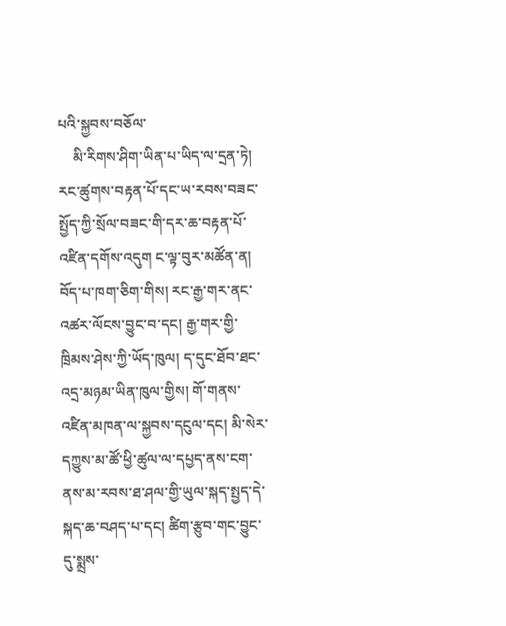པའི་སྐྱབས་བཅོལ་
    མི་རིགས་ཤིག་ཡིན་པ་ཡིད་ལ་དྲན་ཏེ། རང་ཚུགས་བརྟན་པོ་དང་ཡ་རབས་བཟང་སྤྱོད་ཀྱི་སྲོལ་བཟང་གི་དར་ཆ་བརྟན་པོ་འཛིན་དགོས་འདུག ང་ལྟ་བུར་མཚོན་ན། བོད་པ་ཁག་ཅིག་གིས། རང་རྒྱ་གར་ནང་འཚར་ལོངས་བྱུང་བ་དང། རྒྱ་གར་གྱི་ཁྲིམས་ཤེས་ཀྱི་ཡོད་ཁུལ། ད་དུང་ཐོབ་ཐང་འདྲ་མཉམ་ཡིན་ཁུལ་གྱིས། གོ་གནས་འཛིན་མཁན་ལ་སྐྱབས་དངུལ་དང། མི་སེར་དཀྱུས་མ་ཚོ་ཕྱི་ཚུལ་ལ་དཔྱད་ནས་ངག་ནས་མ་རབས་ཐ་ཤལ་གྱི་ཡུལ་སྐད་སྤྱད་དེ་སྐད་ཆ་བཤད་པ་དང། ཚིག་རྩུབ་གང་བྱུང་དུ་སྨྲས་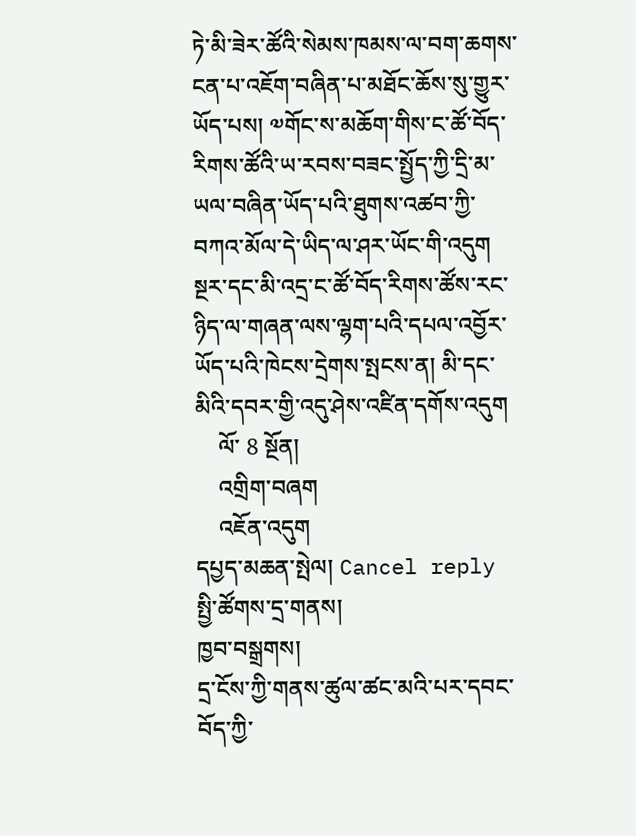ཏེ་མི་ཟེར་ཚོའི་སེམས་ཁམས་ལ་བག་ཆགས་ངན་པ་འཇོག་བཞིན་པ་མཐོང་ཆོས་སུ་གྱུར་ཡོད་པས། ༧གོང་ས་མཆོག་གིས་ང་ཚོ་བོད་རིགས་ཚོའི་ཡ་རབས་བཟང་སྤྱོད་ཀྱི་དྲི་མ་ཡལ་བཞིན་ཡོད་པའི་ཐུགས་འཚབ་ཀྱི་བཀའ་མོལ་དེ་ཡིད་ལ་ཤར་ཡོང་གི་འདུག སྔར་དང་མི་འདྲ་ང་ཚོ་བོད་རིགས་ཚོས་རང་ཉིད་ལ་གཞན་ལས་ལྷག་པའི་དཔལ་འབྱོར་ཡོད་པའི་ཁེངས་དྲེགས་སྤངས་ན། མི་དང་མིའི་དབར་གྱི་འདུ་ཤེས་འཛིན་དགོས་འདུག
    ལོ་ 8 སྔོན།
    འགྲིག་བཞག
    འཇོན་འདུག
དཔྱད་མཆན་སྤེལ། Cancel reply
སྤྱི་ཚོགས་དྲ་གནས།
ཁྱབ་བསྒྲགས།
དྲ་ངོས་ཀྱི་གནས་ཚུལ་ཚང་མའི་པར་དབང་བོད་ཀྱི་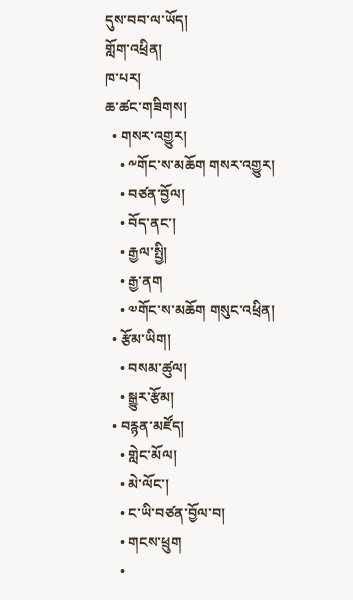དུས་བབ་ལ་ཡོད།
གློག་འཕྲིན།
ཁ་པར།
ཆ་ཚང་གཟིགས།
  • གསར་འགྱུར།
    • ༸གོང་ས་མཆོག གསར་འགྱུར།
    • བཙན་བྱོལ།
    • བོད་ནང་།
    • རྒྱལ་སྤྱི།
    • རྒྱ་ནག
    • ༧གོང་ས་མཆོག གསུང་འཕྲིན།
  • རྩོམ་ཡིག།
    • བསམ་ཚུལ།
    • སྒྱུར་རྩོམ།
  • བརྙན་མཛོད།
    • གླེང་མོལ།
    • མེ་ལོང་།
    • ང་ཡི་བཙན་བྱོལ་བ།
    • གངས་ཕྲུག
    •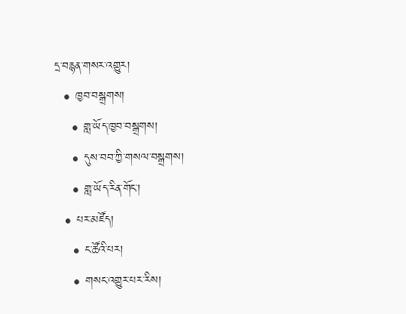དྲ་བརྙན་གསར་འགྱུར།
  • ཁྱབ་བསྒྲགས།
    • གླ་ཡོད་ཁྱབ་བསྒྲགས།
    • དུས་བབ་ཀྱི་གསལ་བསྒྲགས།
    • གླ་ཡོད་རིན་གོང་།
  • པར་མཛོད།
    • ང་ཚོའི་པར།
    • གསང་འགྱུར་པར་རིས།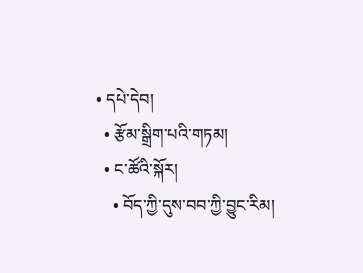• དཔེ་དེབ།
  • རྩོམ་སྒྲིག་པའི་གཏམ།
  • ང་ཚོའི་སྐོར།
    • བོད་ཀྱི་དུས་བབ་ཀྱི་བྱུང་རིམ།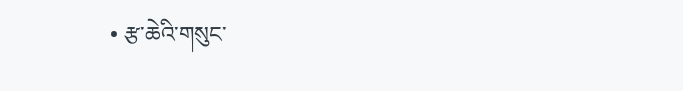• རྩ་ཆེའི་གསུང་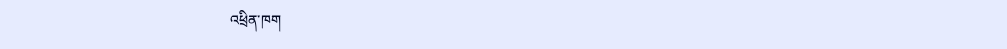འཕྲིན་ཁག